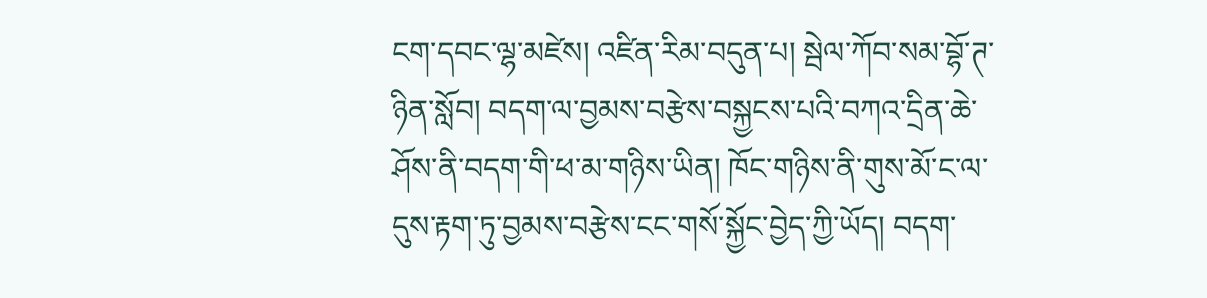ངག་དབང་ལྷ་མཛེས། འཛིན་རིམ་བདུན་པ། སྦེལ་ཀོབ་སམ་བྷོ་ཊ་ཉིན་སློབ། བདག་ལ་བྱམས་བརྩེས་བསྐྱངས་པའི་བཀའ་དྲིན་ཆེ་ཤོས་ནི་བདག་གི་ཕ་མ་གཉིས་ཡིན། ཁོང་གཉིས་ནི་གུས་མོ་ང་ལ་དུས་རྟག་ཏུ་བྱམས་བརྩེས་ངང་གསོ་སྐྱོང་བྱེད་ཀྱི་ཡོད། བདག་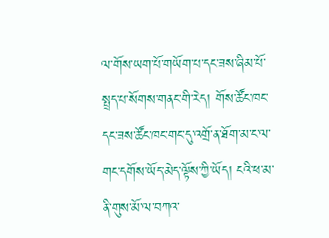ལ་གོས་ཡག་པོ་གཡོག་པ་དང་ཟས་ཞིམ་པོ་སྤྲད་པ་སོགས་གནང་གི་རེད། གོས་ཚོང་ཁང་དང་ཟས་ཚོང་ཁང་གང་དུ་འགྲོ་ན་ཐོག་མ་ང་ལ་གང་དགོས་ཡོད་མེད་ལྟོས་ཀྱི་ཡོད། ངའི་ཕ་མ་ནི་གུས་མོ་ལ་བཀའ་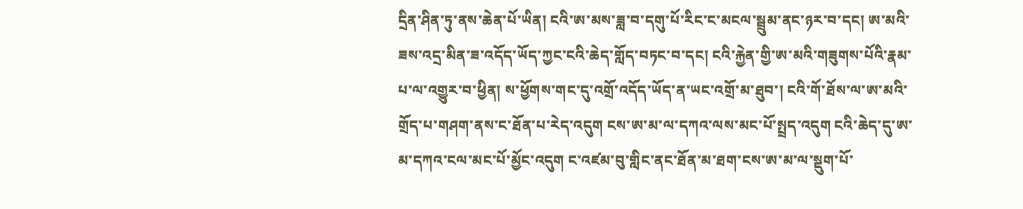དྲིན་ཤིན་ཏུ་ནས་ཆེན་པོ་ཡིན། ངའི་ཨ་མས་ཟླ་བ་དགུ་པོ་རིང་ང་མངལ་སྦྲུམ་ནང་ཉར་བ་དང། ཨ་མའི་ཟས་འདྲ་མིན་ཟ་འདོད་ཡོད་ཀྱང་ངའི་ཆེད་གློད་བཏང་བ་དང། ངའི་རྐྱེན་གྱི་ཨ་མའི་གཟུགས་པོའི་རྣམ་པ་ལ་འགྱུར་བ་ཕྱིན། ས་ཕྱོགས་གང་དུ་འགྲོ་འདོད་ཡོད་ན་ཡང་འགྲོ་མ་ཐུབ་། ངའི་གོ་ཐོས་ལ་ཨ་མའི་གྲོད་པ་གཤག་ནས་ང་ཐོན་པ་རེད་འདུག ངས་ཨ་མ་ལ་དཀའ་ལས་མང་པོ་སྤྲད་འདུག ངའི་ཆེད་དུ་ཨ་མ་དཀའ་ངལ་མང་པོ་མྱོང་འདུག ང་འཛམ་བུ་གླིང་ནང་ཐོན་མ་ཐག་ངས་ཨ་མ་ལ་སྡུག་པོ་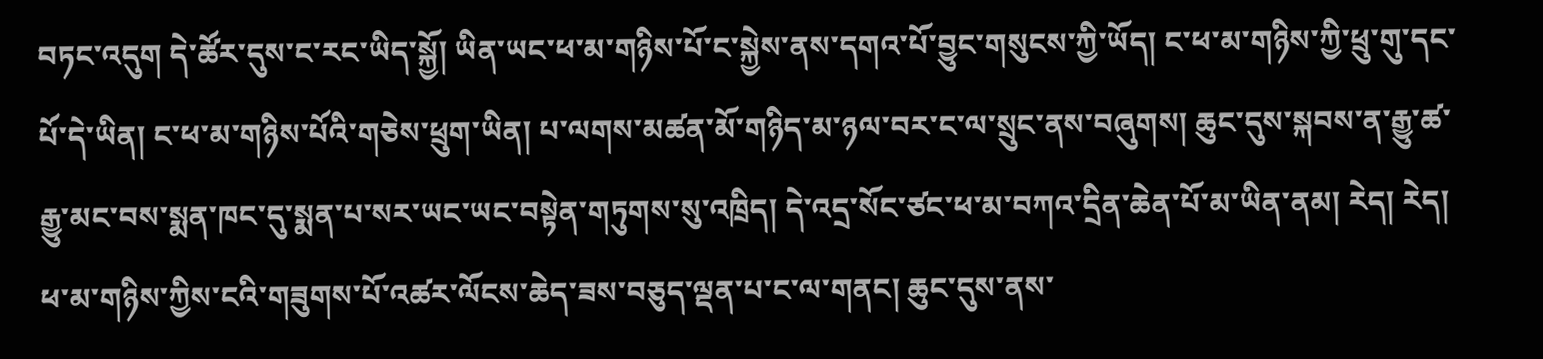བཏང་འདུག དེ་ཚོར་དུས་ང་རང་ཡིད་སྐྱོ། ཡིན་ཡང་ཕ་མ་གཉིས་པོ་ང་སྐྱེས་ནས་དགའ་པོ་བྱུང་གསུངས་ཀྱི་ཡོད། ང་ཕ་མ་གཉིས་ཀྱི་ཕྲུ་གུ་དང་པོ་དེ་ཡིན། ང་ཕ་མ་གཉིས་པོའི་གཅེས་ཕྲུག་ཡིན། པ་ལགས་མཚན་མོ་གཉིད་མ་ཉལ་བར་ང་ལ་སྲུང་ནས་བཞུགས། ཆུང་དུས་སྐབས་ན་རྒྱུ་ཚ་རྒྱུ་མང་བས་སྨན་ཁང་དུ་སྨན་པ་སར་ཡང་ཡང་བསྟེན་གཏུགས་སུ་འཁྲིད། དེ་འདྲ་སོང་ཙང་ཕ་མ་བཀའ་དྲིན་ཆེན་པོ་མ་ཡིན་ནམ། རེད། རེད། ཕ་མ་གཉིས་ཀྱིས་ངའི་གཟུགས་པོ་འཚར་ལོངས་ཆེད་ཟས་བཅུད་ལྡན་པ་ང་ལ་གནང། ཆུང་དུས་ནས་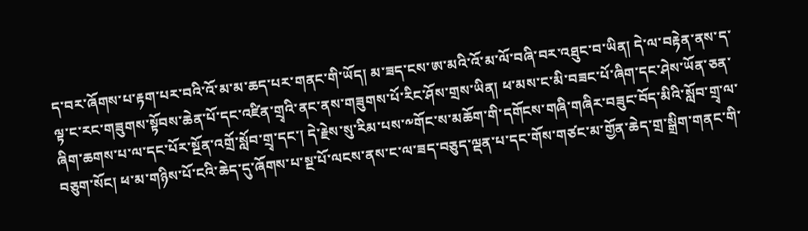ད་བར་ཞོགས་པ་རྟག་པར་བའི་འོ་མ་མ་ཆད་པར་གནང་གི་ཡོད། མ་ཟད་ངས་ཨ་མའི་འོ་མ་ལོ་བཞི་བར་འཐུང་བ་ཡིན། དེ་ལ་བརྟེན་ནས་ད་ལྟ་ང་རང་གཟུགས་སྟོབས་ཆེན་པོ་དང་འཛིན་གྲྭའི་ནང་ནས་གཟུགས་པོ་རིང་ཤོས་གྲས་ཡིན། ཕ་མས་ང་མི་བཟང་པོ་ཞིག་དང་ཤེས་ཡོན་ཅན་ཞིག་ཆགས་པ་ལ་དང་པོར་སྔོན་འགྲོ་སློབ་གྲྭ་དང་། དེ་རྗེས་སུ་རིམ་པས་༸གོང་ས་མཆོག་གི་དགོངས་གཞི་གཞིར་བཟུང་བོད་མིའི་སློབ་གྲྭ་ལ་བཅུག་སོང། ཕ་མ་གཉིས་པོ་ངའི་ཆེད་དུ་ཞོགས་པ་སྔ་པོ་ལངས་ནས་ང་ལ་ཟད་བཅུད་ལྡན་པ་དང་གོས་གཙང་མ་གྱོན་ཆེད་གྲ་སྒྲིག་གནང་གི་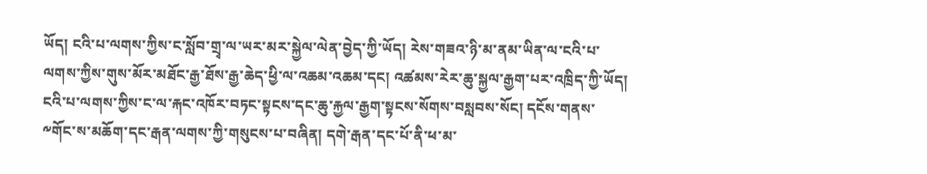ཡོད། ངའི་པ་ལགས་ཀྱིས་ང་སློབ་གྲྭ་ལ་ཡར་མར་སྐྱེལ་ལེན་བྱེད་ཀྱི་ཡོད། རེས་གཟའ་ཉི་མ་ནམ་ཡིན་ལ་ངའི་པ་ལགས་ཀྱིས་གུས་མོར་མཐོང་རྒྱ་ཐོས་རྒྱ་ཆེད་ཕྱི་ལ་འཆམ་འཆམ་དང། འཚམས་རེར་ཆུ་སྐྱལ་རྒྱག་པར་འཁྲིད་ཀྱི་ཡོད། ངའི་པ་ལགས་ཀྱིས་ང་ལ་རྐང་འཁོར་བཏང་སྟངས་དང་ཆུ་རྐྱལ་རྒྱག་སྟངས་སོགས་བསླབས་སོང། དངོས་གནས་༸གོང་ས་མཆོག་དང་རྒན་ལགས་ཀྱི་གསུངས་པ་བཞིན། དགེ་རྒན་དང་པོ་ནི་ཕ་མ་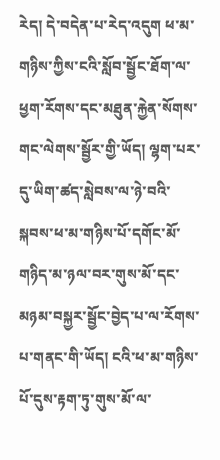རེད། དེ་བདེན་པ་རེད་འདུག ཕ་མ་གཉིས་ཀྱིས་ངའི་སློབ་སྦྱོང་ཐོག་ལ་ཕྱག་རོགས་དང་མཐུན་རྐྱེན་སོགས་གང་ལེགས་སྦྱོར་གྱི་ཡོད། ལྷག་པར་དུ་ཡིག་ཚད་སླེབས་ལ་ཉེ་བའི་སྐབས་ཕ་མ་གཉིས་པོ་དགོང་མོ་གཉིད་མ་ཉལ་བར་གུས་མོ་དང་མཉམ་བསྐྱར་སྦྱོང་བྱེད་པ་ལ་རོགས་པ་གནང་གི་ཡོད། ངའི་ཕ་མ་གཉིས་པོ་དུས་རྟག་ཏུ་གུས་མོ་ལ་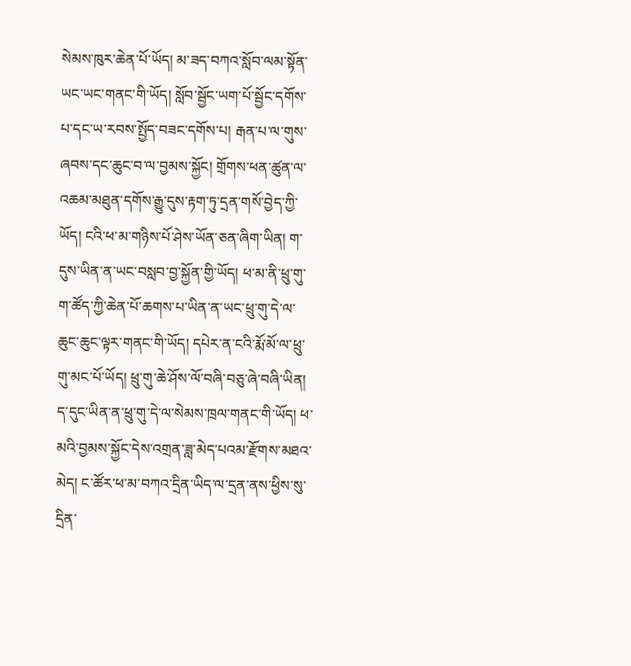སེམས་ཁུར་ཆེན་པོ་ཡོད། མ་ཟད་བཀའ་སློབ་ལམ་སྟོན་ཡང་ཡང་གནང་གི་ཡོད། སློབ་སྦྱོང་ཡག་པོ་སྦྱོང་དགོས་པ་དང་ཡ་རབས་སྤྱོད་བཟང་དགོས་པ། རྒན་པ་ལ་གུས་ཞབས་དང་ཆུང་བ་ལ་བྱམས་སྐྱོང། གྲོགས་ཕན་ཚུན་ལ་འཆམ་མཐུན་དགོས་རྒྱུ་དུས་རྟག་ཏུ་དྲན་གསོ་བྱེད་ཀྱི་ཡོད། ངའི་ཕ་མ་གཉིས་པོ་ཤེས་ཡོན་ཅན་ཞིག་ཡིན། ག་དུས་ཡིན་ན་ཡང་བསླབ་བྱ་སྐྱོན་གྱི་ཡོད། ཕ་མ་ནི་ཕྲུ་གུ་ག་ཚོད་ཀྱི་ཆེན་པོ་ཆགས་པ་ཡིན་ན་ཡང་ཕྲུ་གུ་དེ་ལ་ཆུང་ཆུང་ལྟར་གནང་གི་ཡོད། དཔེར་ན་ངའི་རྨོ་མོ་ལ་ཕྲུ་གུ་མང་པོ་ཡོད། ཕྲུ་གུ་ཆེ་ཤོས་ལོ་བཞི་བཅུ་ཞེ་བཞི་ཡིན། ད་དུང་ཡིན་ན་ཕྲུ་གུ་དེ་ལ་སེམས་ཁྲལ་གནང་གི་ཡོད། ཕ་མའི་བྱམས་སྐྱོང་དེས་འགྲན་ཟླ་མེད་པའམ་རྫོགས་མཐའ་མེད། ང་ཚོར་ཕ་མ་བཀའ་དྲིན་ཡིད་ལ་དྲན་ནས་ཕྱིས་སུ་དྲིན་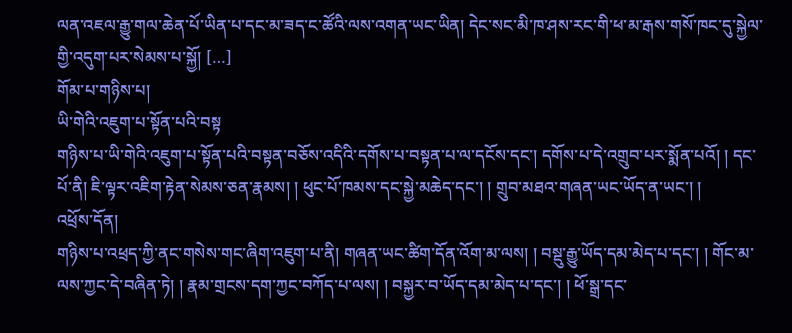ལན་འཇལ་རྒྱུ་གལ་ཆེན་པོ་ཡིན་པ་དང་མ་ཟད་ང་ཚོའི་ལས་འགན་ཡང་ཡིན། དེང་སང་མི་ཁ་ཤས་རང་གི་ཕ་མ་རྒས་གསོ་ཁང་དུ་སྐྱེལ་གྱི་འདུག་པར་སེམས་པ་སྐྱོ། […]
གོམ་པ་གཉིས་པ།
ཡི་གེའི་འཇུག་པ་སྟོན་པའི་བསྟ
གཉིས་པ་ཡི་གེའི་འཇུག་པ་སྟོན་པའི་བསྟན་བཅོས་འདིའི་དགོས་པ་བསྟན་པ་ལ་དངོས་དང་། དགོས་པ་དེ་འགྲུབ་པར་སྨོན་པའོ། ། དང་པོ་ནི། ཇི་ལྟར་འཇིག་རྟེན་སེམས་ཅན་རྣམས། ། ཕུང་པོ་ཁམས་དང་སྐྱེ་མཆེད་དང་། ། གྲུབ་མཐའ་གཞན་ཡང་ཡོད་ན་ཡང་། །
འཕྲོས་དོན།
གཉིས་པ་འཕྲད་ཀྱི་ནང་གསེས་གང་ཞིག་འཇུག་པ་ནི། གཞན་ཡང་ཚིག་དོན་འོག་མ་ལས། ། བསྡུ་རྒྱུ་ཡོད་དམ་མེད་པ་དང་། ། གོང་མ་ལས་ཀྱང་དེ་བཞིན་ཏེ། ། རྣམ་གྲངས་དག་ཀྱང་བཀོད་པ་ལས། ། བསྐྱར་བ་ཡོད་དམ་མེད་པ་དང་། ། ཕོ་སྒྲ་དང་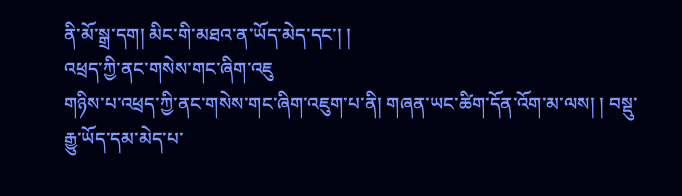ནི་མོ་སྒྲ་དག། མིང་གི་མཐའ་ན་ཡོད་མེད་དང་། །
འཕྲད་ཀྱི་ནང་གསེས་གང་ཞིག་འཇུ
གཉིས་པ་འཕྲད་ཀྱི་ནང་གསེས་གང་ཞིག་འཇུག་པ་ནི། གཞན་ཡང་ཚིག་དོན་འོག་མ་ལས། ། བསྡུ་རྒྱུ་ཡོད་དམ་མེད་པ་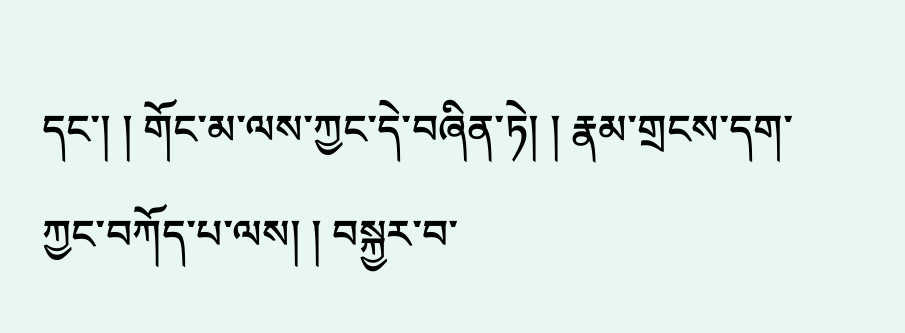དང་། ། གོང་མ་ལས་ཀྱང་དེ་བཞིན་ཏེ། ། རྣམ་གྲངས་དག་ཀྱང་བཀོད་པ་ལས། ། བསྐྱར་བ་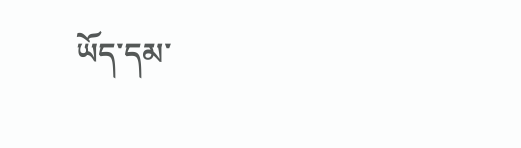ཡོད་དམ་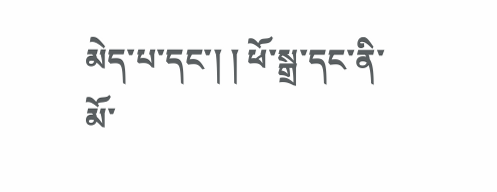མེད་པ་དང་། ། ཕོ་སྒྲ་དང་ནི་མོ་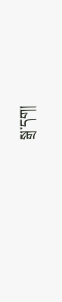སྒྲ་དག།